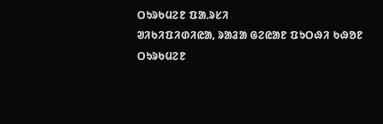ᱛᱩᱨᱠᱢᱮᱱ ᱯᱟᱹᱨᱥᱤ
ᱣᱤᱠᱤᱯᱤᱰᱤᱭᱟ, ᱨᱟᱲᱟ ᱜᱮᱭᱟᱱ ᱯᱩᱛᱷᱤ ᱠᱷᱚᱱ
ᱛᱩᱨᱠᱢᱮᱱ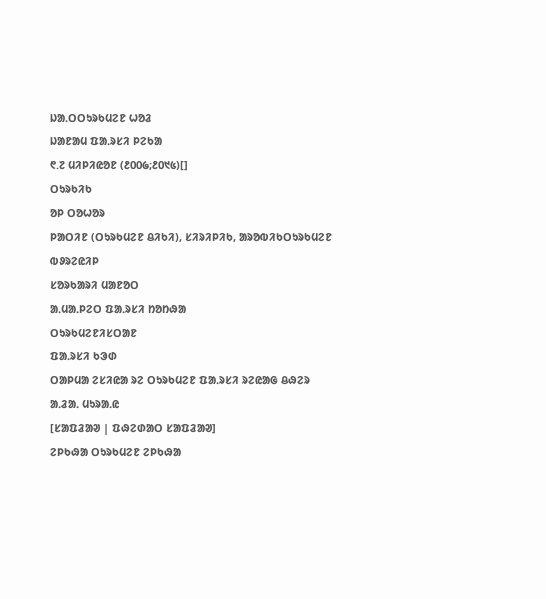ᱡᱟᱹᱛᱛᱩᱨᱠᱢᱮᱱ ᱦᱚᱲ
ᱡᱟᱱᱟᱢ ᱯᱟᱹᱨᱥᱤ ᱞᱮᱠᱟ
᱖.᱗ ᱢᱤᱞᱤᱭᱚᱱ (᱒᱐᱐᱙;᱒᱐᱑᱕)[]
ᱛᱩᱨᱠᱤᱠ
ᱚᱞ ᱛᱚᱦᱚᱨ
ᱞᱟᱛᱤᱱ (ᱛᱩᱨᱠᱢᱮᱱ ᱪᱤᱠᱤ), ᱥᱤᱨᱤᱞᱤᱠ, ᱟᱨᱚᱵᱤᱠᱛᱩᱨᱠᱢᱮᱱ ᱵᱽᱨᱮᱭᱤᱞ
ᱥᱚᱨᱠᱟᱨᱤ ᱢᱟᱱᱚᱛ
ᱟᱹᱢᱟᱹᱞᱮᱛ ᱯᱟᱹᱨᱥᱤ ᱴᱚᱴᱷᱟ
ᱛᱩᱨᱠᱢᱮᱱᱤᱥᱛᱟᱱ
ᱯᱟᱹᱨᱥᱤ ᱠᱳᱰ
ᱛᱟᱞᱢᱟ ᱮᱥᱤᱭᱟ ᱨᱮ ᱛᱩᱨᱠᱢᱮᱱ ᱯᱟᱹᱨᱥᱤ ᱨᱮᱭᱟᱜ ᱪᱷᱮᱨ
ᱟᱹᱲᱟᱹ ᱢᱩᱨᱟᱹᱭ
[ᱥᱟᱯᱲᱟᱣ | ᱯᱷᱮᱰᱟᱛ ᱥᱟᱯᱲᱟᱣ]
ᱮᱞᱠᱷᱟ ᱛᱩᱨᱠᱢᱮᱱ ᱮᱞᱠᱷᱟ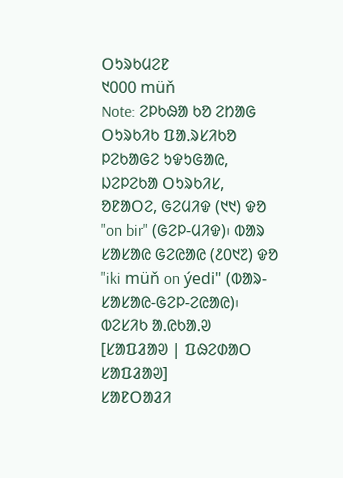ᱛᱩᱨᱠᱢᱮᱱ
᱑᱐᱐᱐ müň
Note: ᱮᱞᱠᱷᱟ ᱠᱚ ᱮᱴᱟᱜ ᱛᱩᱨᱠᱤᱠ ᱯᱟᱹᱨᱥᱤᱠᱚ ᱞᱮᱠᱟᱜᱮ ᱩᱫᱩᱜᱟᱭ, ᱡᱮᱞᱮᱠᱟ ᱛᱩᱨᱠᱤᱥ, ᱚᱱᱟᱛᱮ, ᱜᱮᱢᱤᱫ (᱑᱑) ᱫᱚ "on bir" (ᱜᱮᱞ-ᱢᱤᱫ)᱾ ᱵᱟᱨ ᱥᱟᱥᱟᱭ ᱜᱮᱭᱟᱭ (᱒᱐᱑᱗) ᱫᱚ "iki müň on ýedi" (ᱵᱟᱨ-ᱥᱟᱥᱟᱭ-ᱜᱮᱞ-ᱮᱭᱟᱭ)᱾
ᱵᱮᱥᱤᱠ ᱟᱹᱭᱠᱟᱹᱣ
[ᱥᱟᱯᱲᱟᱣ | ᱯᱷᱮᱰᱟᱛ ᱥᱟᱯᱲᱟᱣ]
ᱥᱟᱱᱛᱟᱲᱤ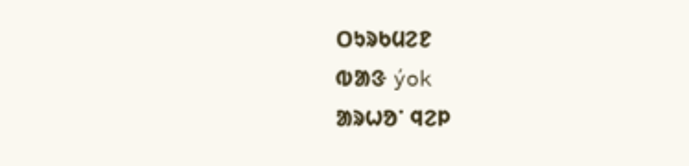ᱛᱩᱨᱠᱢᱮᱱ
ᱵᱟᱝ ýok
ᱟᱨᱦᱚᱸ ᱧᱮᱞ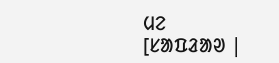ᱢᱮ
[ᱥᱟᱯᱲᱟᱣ |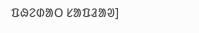ᱯᱷᱮᱰᱟᱛ ᱥᱟᱯᱲᱟᱣ]